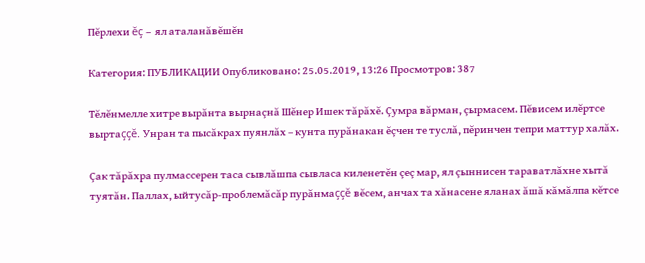Пĕрлехи ĕç – ял аталанăвĕшĕн

Категория: ПУБЛИКАЦИИ Опубликовано: 25.05.2019, 13:26 Просмотров: 387

Тĕлĕнмелле хитре вырăнта вырнаçнă Шĕнер Ишек тăрăхĕ. Çумра вăрман, çырмасем. Пĕвисем илĕртсе выртаççĕ. Унран та пысăкрах пуянлăх – кунта пурăнакан ĕçчен те туслă, пĕринчен тепри маттур халăх.

Çак тăрăхра пулмассерен таса сывлăшпа сывласа киленетĕн çеç мар, ял çыннисен тараватлăхне хытă туятăн. Паллах, ыйтусăр-проблемăсăр пурăнмаççĕ вĕсем, анчах та хăнасене яланах ăшă кăмăлпа кĕтсе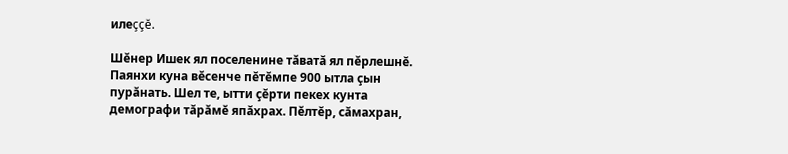илеççĕ.

Шĕнер Ишек ял поселенине тăватă ял пĕрлешнĕ. Паянхи куна вĕсенче пĕтĕмпе 900 ытла çын пурăнать. Шел те, ытти çĕрти пекех кунта демографи тăрăмĕ япăхрах. Пĕлтĕр, сăмахран,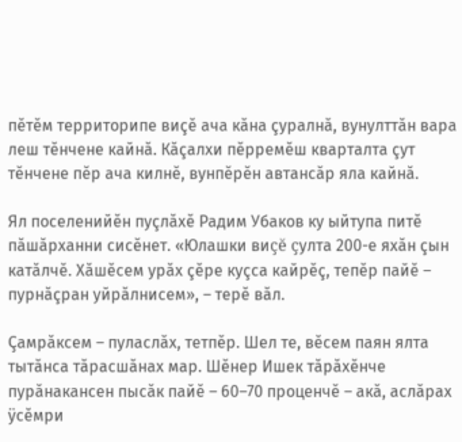пĕтĕм территорипе виçĕ ача кăна çуралнă, вунулттăн вара леш тĕнчене кайнă. Кăçалхи пĕрремĕш кварталта çут тĕнчене пĕр ача килнĕ, вунпĕрĕн автансăр яла кайнă.

Ял поселенийĕн пуçлăхĕ Радим Убаков ку ыйтупа питĕ пăшăрханни сисĕнет. «Юлашки виçĕ çулта 200-е яхăн çын катăлчĕ. Хăшĕсем урăх çĕре куçса кайрĕç, тепĕр пайĕ – пурнăçран уйрăлнисем», – терĕ вăл.

Çамрăксем – пуласлăх, тетпĕр. Шел те, вĕсем паян ялта тытăнса тăрасшăнах мар. Шĕнер Ишек тăрăхĕнче пурăнакансен пысăк пайĕ – 60–70 проценчĕ – акă, аслăрах ÿсĕмри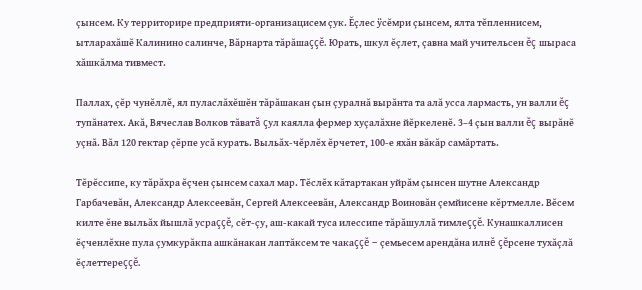çынсем. Ку территорире предприяти-организацисем çук. Ĕçлес ÿсĕмри çынсем, ялта тĕпленнисем, ытларахăшĕ Калинино салинче, Вăрнарта тăрăшаççĕ. Юрать, шкул ĕçлет, çавна май учительсен ĕç шыраса хăшкăлма тивмест.

Паллах, çĕр чунĕллĕ, ял пуласлăхĕшĕн тăрăшакан çын çуралнă вырăнта та алă усса лармасть, ун валли ĕç тупăнатех. Акă, Вячеслав Волков тăватă çул каялла фермер хуçалăхне йĕркеленĕ. 3–4 çын валли ĕç вырăнĕ уçнă. Вăл 120 гектар çĕрпе усă курать. Выльăх-чĕрлĕх ĕрчетет, 100-е яхăн вăкăр самăртать.

Тĕрĕссипе, ку тăрăхра ĕçчен çынсем сахал мар. Тĕслĕх кăтартакан уйрăм çынсен шутне Александр Гарбачевăн, Александр Алексеевăн, Сергей Алексеевăн, Александр Воиновăн çемйисене кĕртмелле. Вĕсем килте ĕне выльăх йышлă усраççĕ, сĕт-çу, аш-какай туса илессипе тăрăшуллă тимлеççĕ. Кунашкаллисен ĕçченлĕхне пула çумкурăкпа ашкăнакан лаптăксем те чакаççĕ – çемьесем арендăна илнĕ çĕрсене тухăçлă ĕçлеттереççĕ.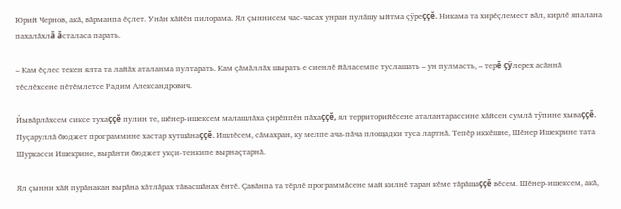Юрий Чернов, акă, вăрманпа ĕçлет. Унăн хăйĕн пилорама. Ял çыннисем час-часах унран пулăшу ыйтма çÿреççĕ. Никама та хирĕçлемест вăл, кирлĕ япалана пахалăхлă ăсталаса парать.

– Кам ĕçлес текен ялта та лайăх аталанма пултарать. Кам çăмăллăх шырать е сиенлĕ йăласемпе туслашать – ун пулмасть, – терĕ çÿлерех асăннă тĕслĕхсене пĕтĕмлетсе Радим Александрович.

Йывăрлăхсем сиксе тухаççĕ пулин те, шĕнер-ишексем малашлăха çирĕппĕн пăхаççĕ, ял территорийĕсене аталантарассине хăйсен сумлă тÿпине хываççĕ. Пуçаруллă бюджет программине хастар хутшăнаççĕ. Ишлĕсем, сăмахран, ку мелпе ача-пăча площадки туса лартнă. Тепĕр иккĕшне, Шĕнер Ишекрине тата Шуркасси Ишекрине, вырăнти бюджет укçи-тенкипе вырнаçтарнă.

Ял çынни хăй пурăнакан вырăна хăтлăрах тăвасшăнах ĕнтĕ. Çавăнпа та тĕрлĕ программăсене май килнĕ таран кĕме тăрăшаççĕ вĕсем. Шĕнер-ишексем, акă,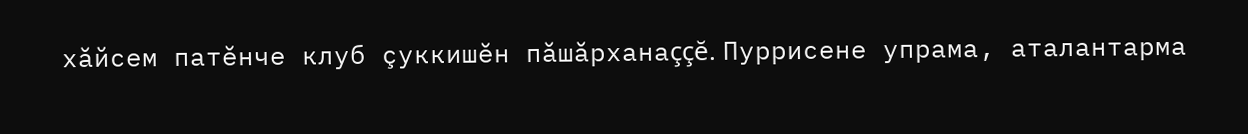хăйсем патĕнче клуб çуккишĕн пăшăрханаççĕ. Пуррисене упрама, аталантарма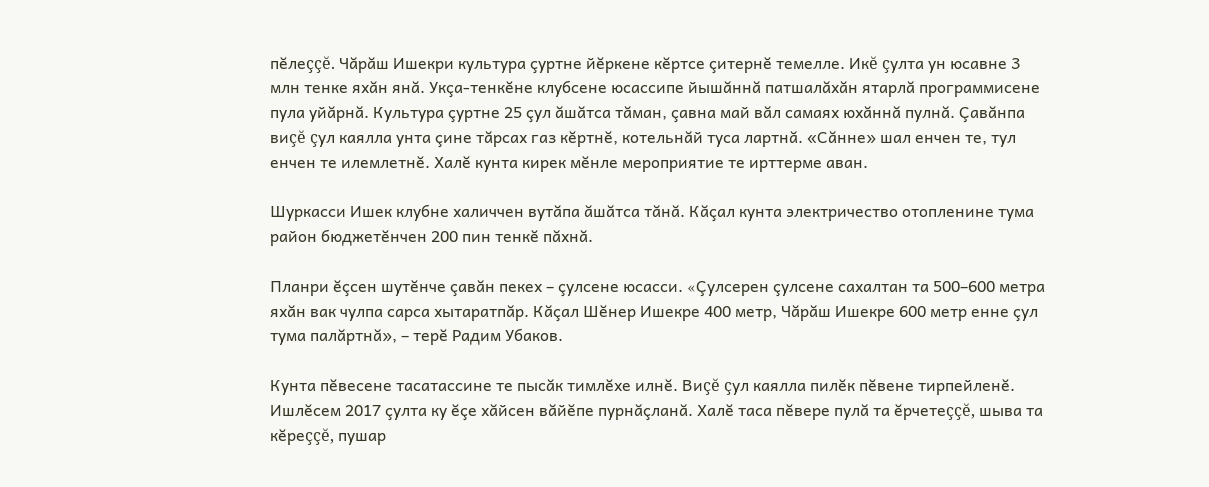пĕлеççĕ. Чăрăш Ишекри культура çуртне йĕркене кĕртсе çитернĕ темелле. Икĕ çулта ун юсавне 3 млн тенке яхăн янă. Укçа-тенкĕне клубсене юсассипе йышăннă патшалăхăн ятарлă программисене пула уйăрнă. Культура çуртне 25 çул ăшăтса тăман, çавна май вăл самаях юхăннă пулнă. Çавăнпа виçĕ çул каялла унта çине тăрсах газ кĕртнĕ, котельнăй туса лартнă. «Сăнне» шал енчен те, тул енчен те илемлетнĕ. Халĕ кунта кирек мĕнле мероприятие те ирттерме аван.

Шуркасси Ишек клубне халиччен вутăпа ăшăтса тăнă. Кăçал кунта электричество отопленине тума район бюджетĕнчен 200 пин тенкĕ пăхнă.

Планри ĕçсен шутĕнче çавăн пекех – çулсене юсасси. «Çулсерен çулсене сахалтан та 500–600 метра яхăн вак чулпа сарса хытаратпăр. Кăçал Шĕнер Ишекре 400 метр, Чăрăш Ишекре 600 метр енне çул тума палăртнă», – терĕ Радим Убаков.

Кунта пĕвесене тасатассине те пысăк тимлĕхе илнĕ. Виçĕ çул каялла пилĕк пĕвене тирпейленĕ. Ишлĕсем 2017 çулта ку ĕçе хăйсен вăйĕпе пурнăçланă. Халĕ таса пĕвере пулă та ĕрчетеççĕ, шыва та кĕреççĕ, пушар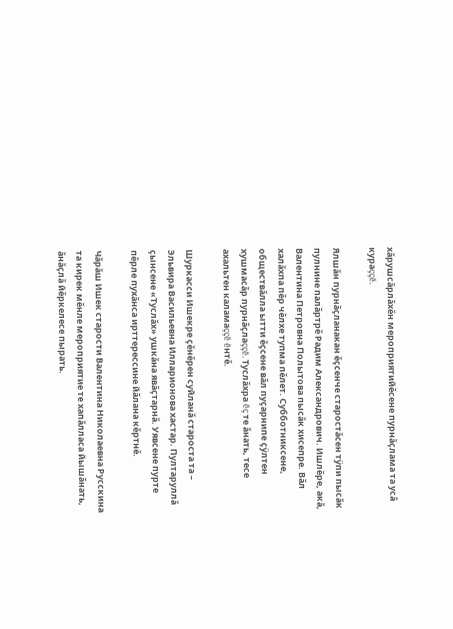хăрушсăрлăхĕн мероприятийĕсене пурнăçлама та усă кураççĕ.

Ялшăн пурнăçланакан ĕçсенче старостăсен тÿпи пысăк пулнине палăртрĕ Радим Александрович. Ишлĕре, акă, Валентина Петровна Полытова пысăк хисепре. Вăл халăхпа пĕр чĕлхе тупма пĕлет. Субботниксене, обществăлла ытти ĕçсене вăл пуçарнипе çÿлтен хушмасăр пурнăçлаççĕ. Туслăхра ĕç те ăнать, тесе ахальтен каламаççĕ ĕнтĕ.

Шуркасси Ишекре çĕнĕрен суйланă староста та – Эльвира Васильевна Илларионова хастар. Пултаруллă çынсене «Туслăх» ушкăна явăçтарнă. Уявсене пурте пĕрле пухăнса ирттерессине йăлана кĕртнĕ.

Чăрăш Ишек старости Валентина Николаевна Русскина та кирек мĕнле мероприятие те хапăлласа йышăнать, ăнăçлă йĕркелесе пырать.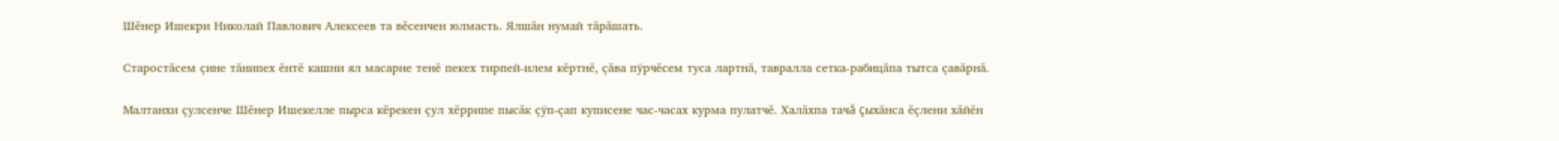Шĕнер Ишекри Николай Павлович Алексеев та вĕсенчен юлмасть. Ялшăн нумай тăрăшать.

Старостăсем çине тăнипех ĕнтĕ кашни ял масарне тенĕ пекех тирпей-илем кĕртнĕ, çăва пÿрчĕсем туса лартнă, тавралла сетка-рабицăпа тытса çавăрнă.

Малтанхи çулсенче Шĕнер Ишекелле пырса кĕрекен çул хĕррипе пысăк çÿп-çап куписене час-часах курма пулатчĕ. Халăхпа тачă çыхăнса ĕçлени хăйĕн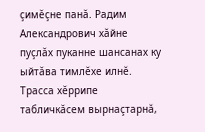çимĕçне панă. Радим Александрович хăйне пуçлăх пуканне шансанах ку ыйтăва тимлĕхе илнĕ. Трасса хĕррипе табличкăсем вырнаçтарнă,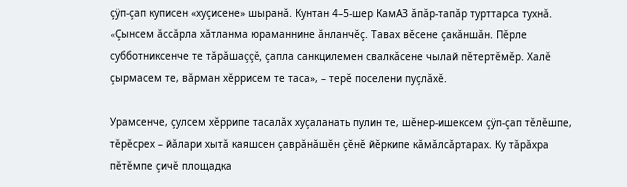çÿп-çап куписен «хуçисене» шыранă. Кунтан 4–5-шер КамАЗ ăпăр-тапăр турттарса тухнă. «Çынсем ăссăрла хăтланма юраманнине ăнланчĕç. Тавах вĕсене çакăншăн. Пĕрле субботниксенче те тăрăшаççĕ, çапла санкцилемен свалкăсене чылай пĕтертĕмĕр. Халĕ çырмасем те, вăрман хĕррисем те таса», – терĕ поселени пуçлăхĕ.

Урамсенче, çулсем хĕррипе тасалăх хуçаланать пулин те, шĕнер-ишексем çÿп-çап тĕлĕшпе, тĕрĕсрех – йăлари хытă каяшсен çаврăнăшĕн çĕнĕ йĕркипе кăмăлсăртарах. Ку тăрăхра пĕтĕмпе çичĕ площадка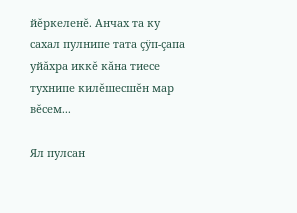йĕркеленĕ. Анчах та ку сахал пулнипе тата çÿп-çапа уйăхра иккĕ кăна тиесе тухнипе килĕшесшĕн мар вĕсем...

Ял пулсан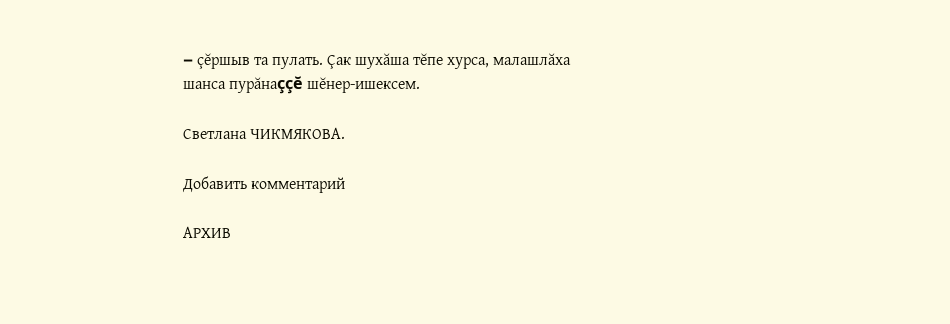– çĕршыв та пулать. Çак шухăша тĕпе хурса, малашлăха шанса пурăнаççĕ шĕнер-ишексем.

Светлана ЧИКМЯКОВА.

Добавить комментарий

АРХИВ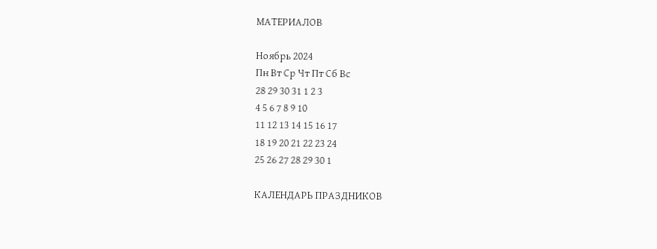МАТЕРИАЛОВ

Ноябрь 2024
Пн Вт Ср Чт Пт Сб Вс
28 29 30 31 1 2 3
4 5 6 7 8 9 10
11 12 13 14 15 16 17
18 19 20 21 22 23 24
25 26 27 28 29 30 1

КАЛЕНДАРЬ ПРАЗДНИКОВ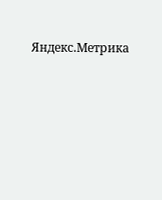Яндекс.Метрика